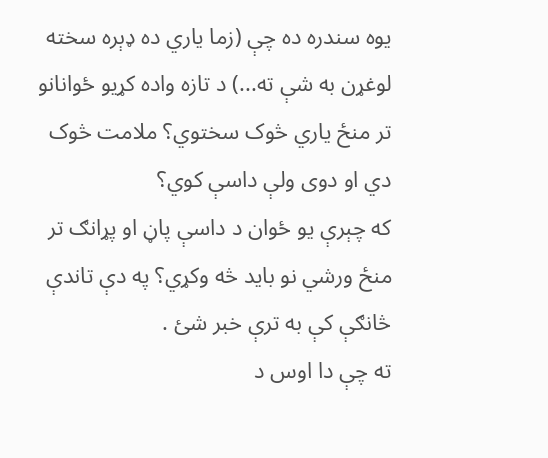یوه سندره ده چې (زما یاري ده ډېره سخته لوغړن به شې ته...) د تازه واده کړیو ځوانانو تر منځ یاري څوک سختوي؟ ملامت څوک دي او دوی ولې داسې کوي؟
که چېرې یو ځوان د داسې پاڼ او پړانګ تر منځ ورشي نو باید څه وکړي؟ په دې تاندې څانګې کې به ترې خبر شئ .
ته چې دا اوس د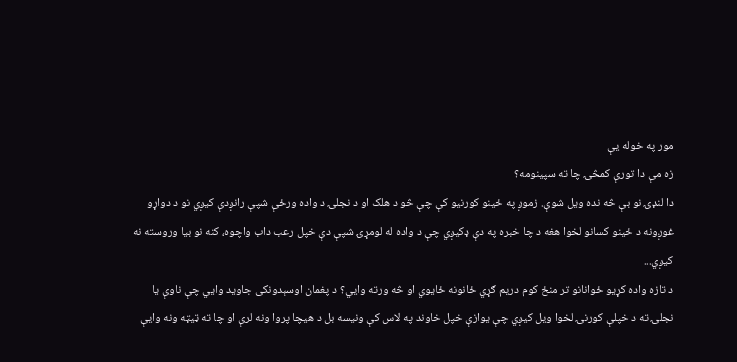مور په خوله یې
زه مې دا تورې کمڅۍ چا ته سپينومه؟
دا لنډۍ نو بې څه نده ویل شوې. زموږ په ځینو کورنیو کې چې څو د هلک او د نجلۍ د واده ورځې شپې رانږدې کیږي نو د دواړو غوږونه د ځینو کسانو لخوا هغه د چا خبره په دې ډکیږي چې د واده له لومړۍ شپې دې خپل رعب داب واچوه، کنه نو بیا وروسته نه کیږي...
د تازه واده کړیو ځوانانو تر منځ کوم دریم ګړي ځانونه ځايوي او څه ورته وايي؟ د پغمان اوسېدونکی جاوید وايي چې ناوې یا نجلۍ ته د خپلې کورنۍ لخوا ویل کیږي چې یوازې خپل خاوند په لاس کې ونیسه بل د هیچا پروا ونه لرې او چا ته ټيټه ونه وایې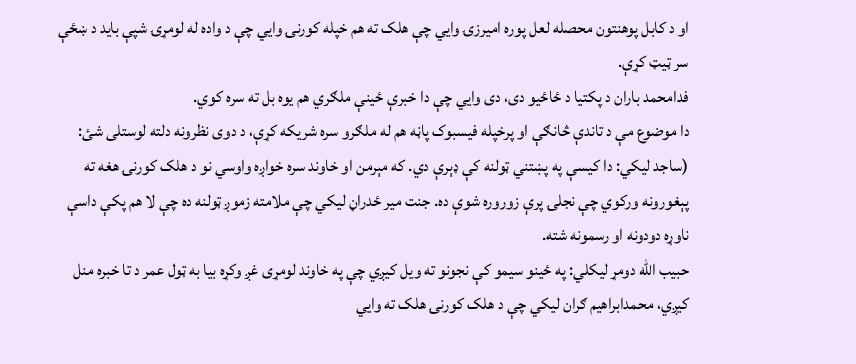او د کابل پوهنتون محصله لعل پوره امیرزۍ وايي چې هلک ته هم خپله کورنۍ وايي چې د واده له لومړۍ شپې باید د ښځې سر ټيټ کړې.
فدامحمد باران د پکتیا د ځاځیو دی، دی وايي چې دا خبرې ځينې ملګري هم یوه بل ته سره کوي.
دا موضوع مې د تاندې څانګې او پرخپله فیسبوک پاڼه هم له ملګرو سره شریکه کړې، د دوی نظرونه دلته لوستلی شئ:
(ساجد لیکي: دا کیسې په پښتني ټولنه کې ډېرې دي. که مېرمن او خاوند سره خواږه واوسي نو د هلک کورنۍ هغه ته پېغورونه ورکوي چې نجلۍ پرې زوروره شوې ده. جنت میر ځدراڼ لیکي چې ملامته زموږ ټولنه ده چې لا هم پکې داسې ناوړه دودونه او رسمونه شته.
حبيب الله دومړ ليکلي: په ځينو سیمو کې نجونو ته ویل کیږي چې په خاوند لومړی غږ وکړه بیا به ټول عمر د تا خبره منل کیږي، محمدابراهيم ګران لیکي چې د هلک کورنۍ هلک ته وايي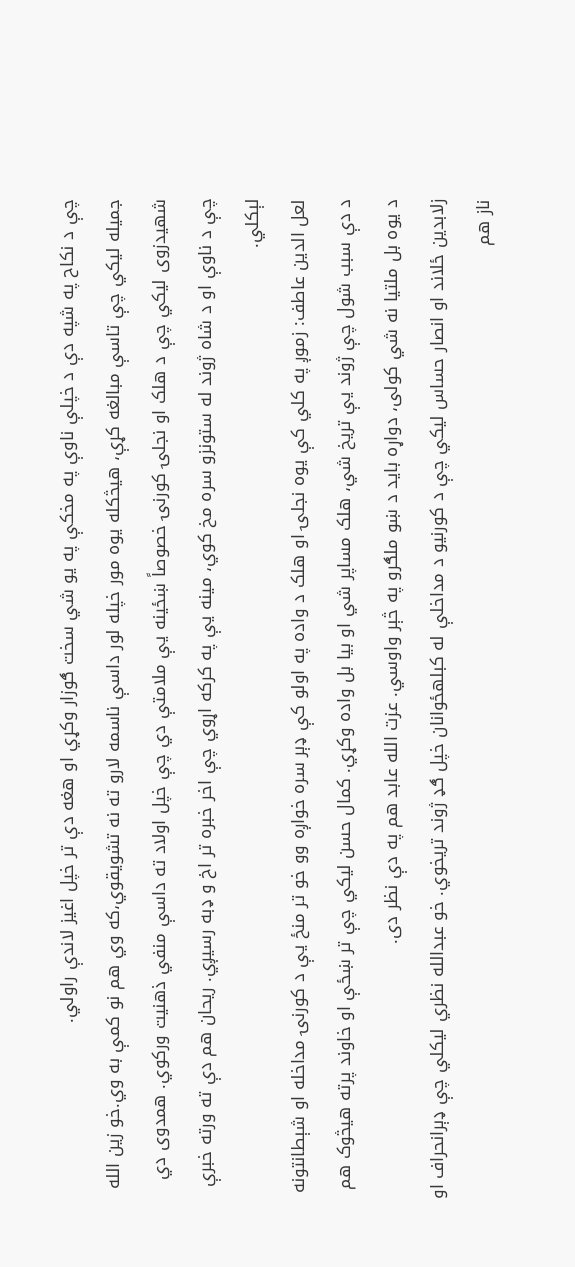چې د نکاح په شپه دې د خپلې ناوې په مخکې په یو شي سخت ګوزار وکړي او هغه دې تر خپل اغیز لاندې راولي.
جمیله لیکي چې تاسې مبالغه کړې، هيڅکله یوه مور خپله لور داسې ناسمه لارو ته نه تشویقوي،که وي هم نو کمې به وي.خو زین الله شهیدزوی لیکي چې د هلک او نجلۍ کورنۍ خصوصاً ښځينه یې ملامتې دي چې خپل اولاد ته داسې منفي ذهنیت ورکوي. همدوی دي چې د ناوې او د شاه ژوند له ستونزو سره مخ کوي، مینه یې په کرکه اړوي چې اخر خبره تر اخ و ډبه رسيږي. ریحان هم دې ته ورته خبرې لېکلي.
لعل الدین عاطف: زموږ په کلي کې یوه نجلۍ او هلک د واده په اولو کې ډېر سره خواږه وو خو تر منځ یې د کورنۍ مداخله او شېطانتونه د دې سبب شول چې ژوند یې تريخ شي، هلک مساپر شي او بیا بل واده وکړي. کمال حسن لیکي چې تر ښځې او خاوند پرته هیڅوک هم د یوه بل ملتیا نه شي کولی، دواړه باید د ښو ملګرو په څېر واوسي. عزت الله عابد هم په دې نظر دی.
زلابدین ځلاند او انصار حساس لیکي چې د کورنیو د مداخلې له کبلهځوانان خپل ګډ ژوند تریخوي. خو عبدالله نظري ليکلي چې ډېرانحراف او ناز هم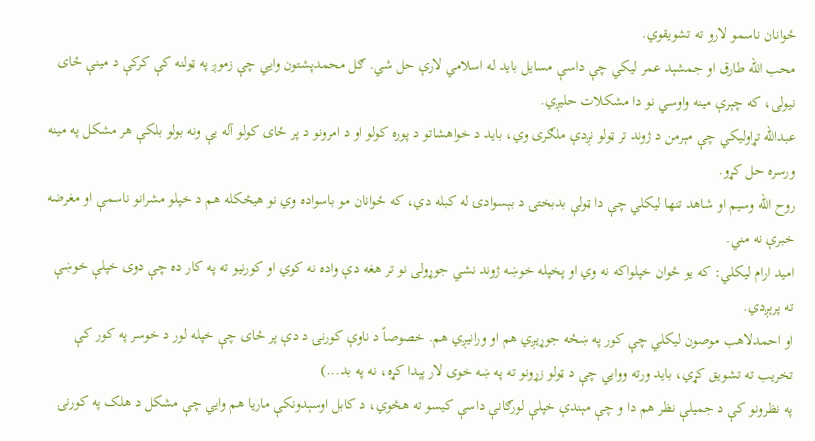ځوانان ناسمو لارو ته تشويقوي.
محب الله طارق او جمشېد عمر ليکي چې داسې مسايل باید له اسلامي لارې حل شي. ګل محمدپشتون وايي چې زموږ په ټولنه کې کرکې د مینې ځای نیولی، که چېرې مینه واوسي نو دا مشکلات حلیږي.
عبدالله تړاوليکي چې مېرمن د ژوند تر ټولو نږدې ملګری وي، باید د خواهشاتو د پوره کولو او د امرونو د پر ځای کولو آله یې ونه بولو بلکې هر مشکل په مینه ورسره حل کړو.
روح الله وسيم او شاهد تنها ليکلي چې دا ټولې بدبختۍ د بېسوادۍ له کبله دي، که ځوانان مو باسواده وي نو هيڅکله هم د خپلو مشرانو ناسمې او مغرضه خبرې نه مني.
امید ارام لیکلي: که یو ځوان خپلواکه نه وي او پخپله خوښه ژوند نشي جوړولی نو تر هغه دې واده نه کوي او کورنیو ته په کار ده چې دوی خپلې خوښې ته پرېږدي.
او احمدلاهب موصون لیکلي چې کور په ښځه جوړيږي هم او ورانيږي هم. خصوصاً د ناوې کورنۍ د دې پر ځای چې خپله لور د خوسر په کور کې تخریب ته تشويق کړي، باید ورته ووايي چې د ټولو زړونو ته په ښه خوی لار پېدا کړه، نه په بد...)
په نظرونو کې د جمیلې نظر هم دا و چې مېندې خپلې لورګانې داسې کیسو ته هڅوي، د کابل اوسېدونکې ماریا هم وايي چې مشکل د هلک په کورنۍ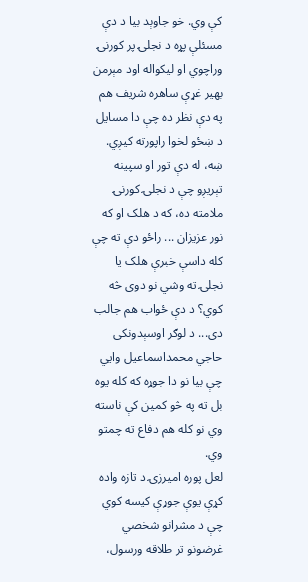کې وي. خو جاوېد بیا د دې مسئلې پړه د نجلۍ پر کورنۍ وراچوي او لیکواله اود مېرمن بهیر غړې ساهره شریف هم په دې نظر ده چې دا مسایل د ښځو لخوا راپورته کیږي.
ښه، له دې تور او سپينه تېريږو چې د نجلۍ کورنۍ ملامته ده، که د هلک او که نور عزیزان ... راځو دې ته چې کله داسې خبرې هلک یا نجلۍ ته وشي نو دوی څه کوي؟ د دې ځواب هم جالب دی... د لوګر اوسېدونکی حاجي محمداسماعیل وايي چې بیا نو دا جوړه که کله یوه بل ته په څو کمین کې ناسته وي نو کله هم دفاع ته چمتو وي.
لعل پوره امیرزۍ د تازه واده کړې یوې جوړې کیسه کوي چې د مشرانو شخصي غرضونو تر طلاقه ورسول،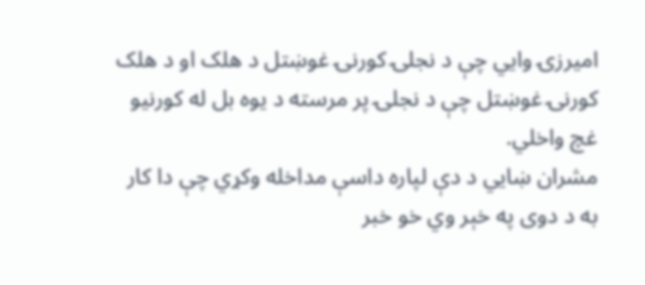امیرزۍ وايي چې د نجلۍ کورنۍ غوښتل د هلک او د هلک کورنۍ غوښتل چې د نجلۍ پر مرسته د یوه بل له کورنیو غچ واخلي.
مشران ښايي د دې لپاره داسې مداخله وکړي چې دا کار به د دوی په خېر وي خو خبر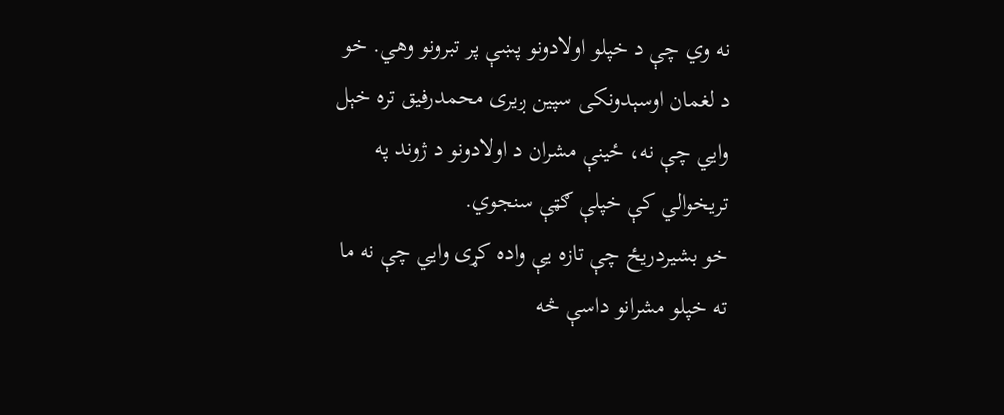نه وي چې د خپلو اولادونو پښې پر تبرونو وهي. خو د لغمان اوسېدونکی سپين ږیری محمدرفيق تره خېل وايي چې نه، ځينې مشران د اولادونو د ژوند په تریخوالي کې خپلې ګټې سنجوي.
خو بشیردريځ چې تازه یې واده کړی وايي چې نه ما ته خپلو مشرانو داسې څه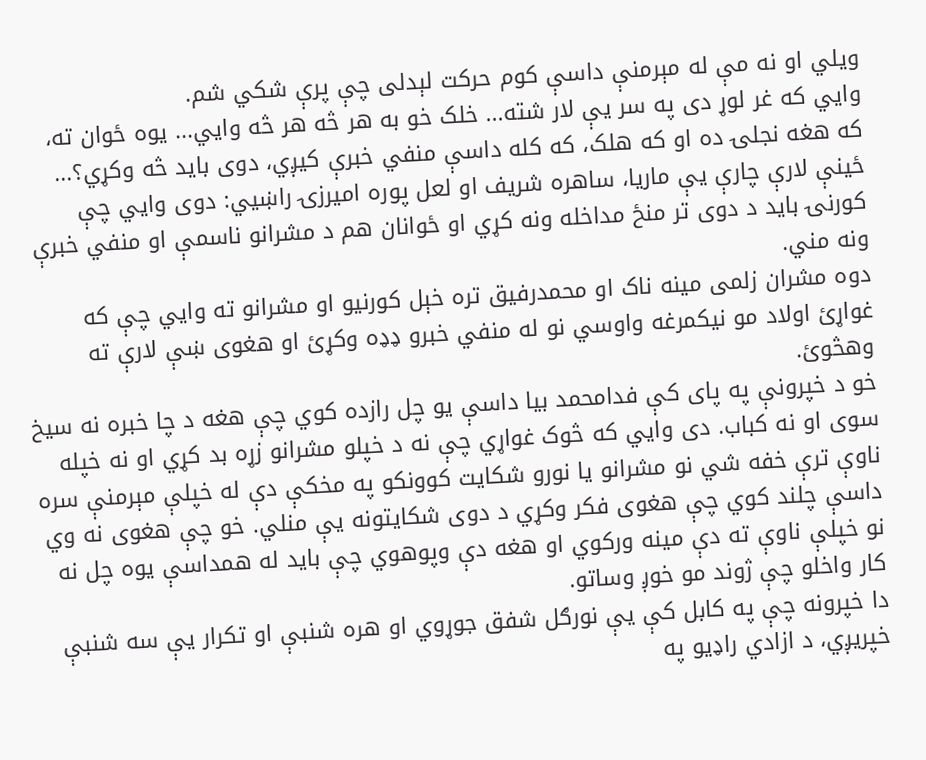ویلي او نه مې له مېرمنې داسې کوم حرکت لېدلی چې پرې شکي شم.
وايي که غر لوړ دی په سر یې لار شته... خلک خو به هر څه هر څه وايي... یوه ځوان ته، که هغه نجلۍ ده او که هلک، که کله داسې منفي خبرې کیږي، دوی باید څه وکړي؟... ځینې لارې چارې یې ماریا، ساهره شریف او لعل پوره امیرزۍ راښيي: دوی وايي چې کورنۍ باید د دوی تر منځ مداخله ونه کړي او ځوانان هم د مشرانو ناسمې او منفي خبرې ونه مني.
دوه مشران زلمی مینه ناک او محمدرفیق تره خېل کورنیو او مشرانو ته وايي چې که غواړئ اولاد مو نیکمرغه واوسي نو له منفي خبرو ډډه وکړئ او هغوی ښې لارې ته وهڅوئ.
خو د خپرونې په پای کې فدامحمد بیا داسې یو چل رازده کوي چې هغه د چا خبره نه سيخ سوی او نه کباب. دی وايي که څوک غواړي چې نه د خپلو مشرانو زړه بد کړي او نه خپله ناوې ترې خفه شي نو مشرانو یا نورو شکایت کوونکو په مخکې دې له خپلې مېرمنې سره داسې چلند کوي چې هغوی فکر وکړي د دوی شکایتونه یې منلي. خو چې هغوی نه وي نو خپلې ناوې ته دې مینه ورکوي او هغه دې وپوهوي چې باید له همداسې یوه چل نه کار واخلو چې ژوند مو خوږ وساتو.
دا خپرونه چې په کابل کې یې نورګل شفق جوړوي او هره شنبې او تکرار یې سه شنبې خپريږي، د ازادي راډيو په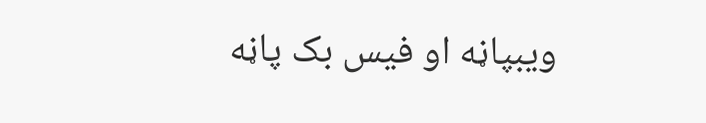ویبپاڼه او فیس بک پاڼه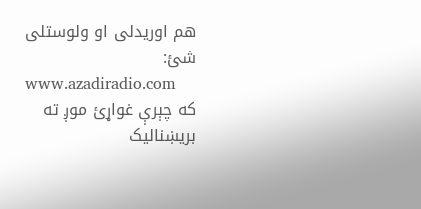هم اوریدلی او ولوستلی شئ:
www.azadiradio.com
که چېرې غواړئ موږ ته بریښنالیک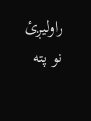راولیږئ نو پته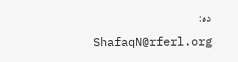ده:
ShafaqN@rferl.org